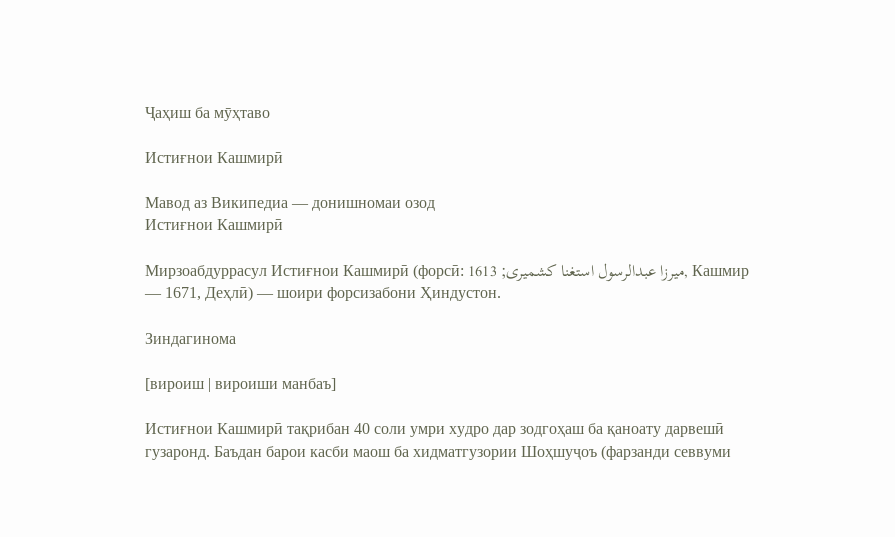Ҷаҳиш ба мӯҳтаво

Истиғнои Кашмирӣ

Мавод аз Википедиа — донишномаи озод
Истиғнои Кашмирӣ

Мирзоабдуррасул Истиғнои Кашмирӣ (форсӣ: ميرزا عبدالرسول استغنا کشمیری; 1613, Кашмир — 1671, Деҳлӣ) — шоири форсизабони Ҳиндустон.

Зиндагинома

[вироиш | вироиши манбаъ]

Истиғнои Кашмирӣ тақрибан 40 соли умри худро дар зодгоҳаш ба қаноату дарвешӣ гузаронд. Баъдан барои касби маош ба хидматгузории Шоҳшуҷоъ (фарзанди севвуми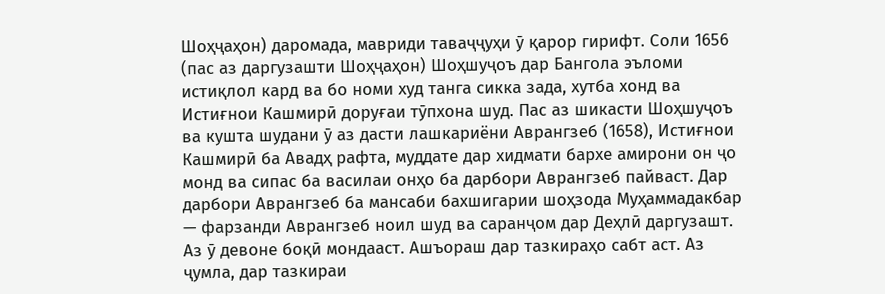Шоҳҷаҳон) даромада, мавриди таваҷҷуҳи ӯ қарор гирифт. Соли 1656 (пас аз даргузашти Шоҳҷаҳон) Шоҳшуҷоъ дар Бангола эъломи истиқлол кард ва бо номи худ танга сикка зада, хутба хонд ва Истиғнои Кашмирӣ доруғаи тӯпхона шуд. Пас аз шикасти Шоҳшуҷоъ ва кушта шудани ӯ аз дасти лашкариёни Аврангзеб (1658), Истиғнои Кашмирӣ ба Авадҳ рафта, муддате дар хидмати бархе амирони он ҷо монд ва сипас ба василаи онҳо ба дарбори Аврангзеб пайваст. Дар дарбори Аврангзеб ба мансаби бахшигарии шоҳзода Муҳаммадакбар — фарзанди Аврангзеб ноил шуд ва саранҷом дар Деҳлӣ даргузашт. Аз ӯ девоне боқӣ мондааст. Ашъораш дар тазкираҳо сабт аст. Аз ҷумла, дар тазкираи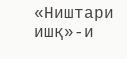«Ништари ишқ»-и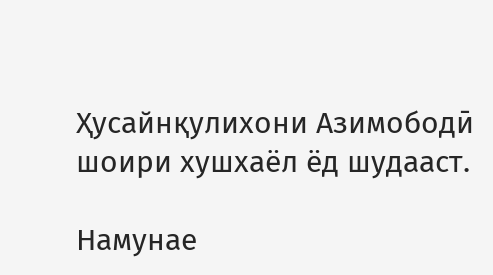Ҳусайнқулихони Азимободӣ шоири хушхаёл ёд шудааст.

Намунае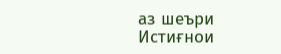аз шеъри Истиғнои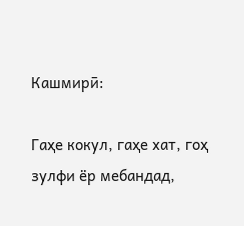Кашмирӣ:

Гаҳе кокул, гаҳе хат, гоҳ зулфи ёр мебандад,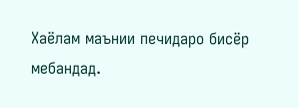Хаёлам маънии печидаро бисёр мебандад.